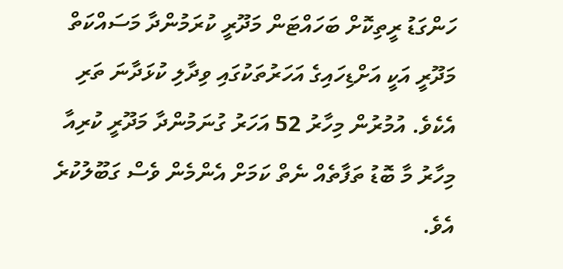ހަންގަޑު ރީތިކޮށް ބަހައްޓަން މަދޫރީ ކުރަމުންދާ މަސައްކަތް
މަދޫރީ އަކީ އަށްޑިހައިގެ އަހަރުތަކުގައި ވިދާލި ކުޅަދާނަ ތަރި އެކެވެ. އުމުރުން މިހާރު 52 އަހަރު ގުނަމުންދާ މަދޫރީ ކުރިއާ މިހާރު މާ ބޮޑު ތަފާތެއް ނެތް ކަމަށް އެންމެން ވެސް ގަބޫލުކުރެ އެވެ.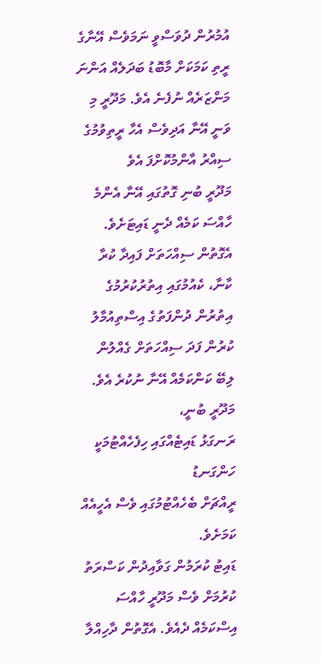އުމުރުން ދުވަސްވީ ނަމަވެސް އޭނާގެ ރީތި ކަމަކަށް މާބޮޑު ބަދަލެއް އަންނަ މަންޒަރެއް ނުފެނެ އެވެ. މަދޫރީ މި ވަނީ އޭނާ އަދިވެސް އެހާ ރީތިވުމުގެ ސިއްރު އާންމުކޮށްފަ އެވެ
މަދޫރީ ބުނި ގޮތުގައި އޭނާ އެންމެ
ހާއްސަ ކަމެއް ދެނީ ޑައިޓަށެވެ. އެގޮތުން ސިއްހަތަށް ފައިދާ ކުރާ ކާނާ، ކެއުމުގައި އިތުރުކުރުމުގެ އިތުރުން ދުންފަތުގެ އިސްތިއުމާލު ކުރުން ފަދަ ސިއްހަތަށް ގެއްލުން
ލިބޭ ކަންކަމެއް އޭނާ ނުކުރެ އެވެ. މަދޫރީ ބުނީ،
ރަނގަޅު ޑައިޓެއްގައި ހިފެހެއްޓުމަކީ ހަންގަނޑު
ރީއްޗަށް ބެހެއްޓުމުގައި ވެސް އެހީއެއް ކަމަށެވެ.
ޑައިޓު ކުރަމުން ގަވާއިދުން ކަސްރަތު ކުރުމަށް ވެސް މަދޫރީ ހާއްސަ އިސްކަމެއް ދެއެވެ. އެގޮތުން ދާހިއްލާ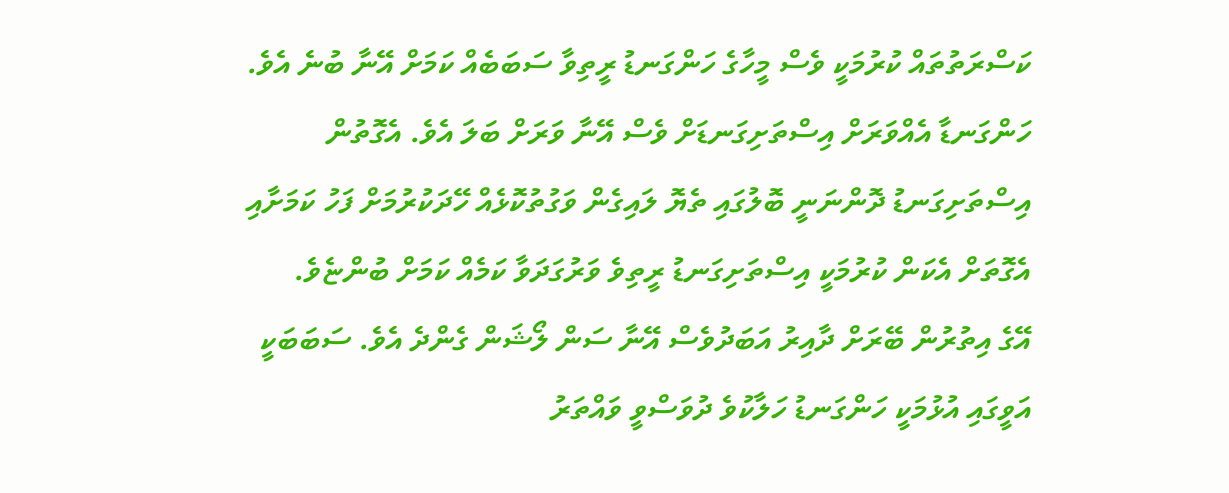ކަސްރަތުތައް ކުރުމަކީ ވެސް މީހާގެ ހަންގަނޑު ރީތިވާ ސަބަބެއް ކަމަށް އޭނާ ބުނެ އެވެ.
ހަންގަނޑާ އެއްވަރަށް އިސްތަށިގަނޑަށް ވެސް އޭނާ ވަރަށް ބަލަ އެވެ. އެގޮތުން އިސްތަށިގަނޑު ދޮންނަނީ ބޮލުގައި ތެޔޮ ލައިގެން ވަގުތުކޮޅެއް ހޭދަކުރުމަށް ފަހު ކަމަށާއި އެގޮތަށް އެކަން ކުރުމަކީ އިސްތަށިގަނޑު ރީތިވެ ވަރުގަދަވާ ކަމެއް ކަމަށް ބުންޏެވެ.
އޭގެ އިތުރުން ބޭރަށް ދާއިރު އަބަދުވެސް އޭނާ ސަން ލޯޝަން ގެންދެ އެވެ. ސަބަބަކީ އަވީގައި އުޅުމަކީ ހަންގަނޑު ހަލާކުވެ ދުވަސްވީ ވައްތަރު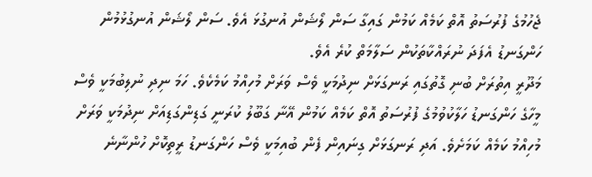ޖެހުމުގެ ފުރުސަތު އޮތް ކަމެއް ކަމުން ގައިގާ ސަން ލޯޝަން އުނގުޅަ އެވެ. ސަން ލޯޝަން އުނގުޅުމުން ހަންގަނޑު އެފަދަ ނުރައްކާތަކުން ސަލާމަތް ކުރެ އެވެ.
މަދޫރީ އިތުރަށް ބުނި ގޮތުގައި ރަނގަޅަށް ނިދުމަކީ ވެސް ވަރަށް މުހިއްމު ކަމެކެވެ. ހަމަ ނިދި ނުލިބުމަކީ ވެސް މީހާގެ ހަންގަނޑު ހަލާކުވުމުގެ ފުރުސަތު އޮތް ކަމެއް ކަމުން އޭނާ ގަބޫލު ކުރަނީ ގަޑިންގަޑިއަށް ނިދުމަކީ ވަރަށް މުހިއްމު ކަމެއް ކަމަށެވެ. އަދި ރަނގަޅަށް ގިނައިން ފެން ބުއިމަކީ ވެސް ހަންގަނޑު ރީތިކޮށް ހުންނާނެ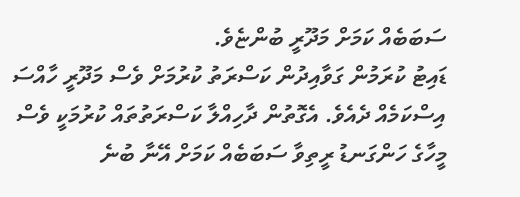ސަބަބެއް ކަމަށް މަދޫރީ ބުންޏެވެ.
ޑައިޓު ކުރަމުން ގަވާއިދުން ކަސްރަތު ކުރުމަށް ވެސް މަދޫރީ ހާއްސަ އިސްކަމެއް ދެއެވެ. އެގޮތުން ދާހިއްލާ ކަސްރަތުތައް ކުރުމަކީ ވެސް މީހާގެ ހަންގަނޑު ރީތިވާ ސަބަބެއް ކަމަށް އޭނާ ބުނެ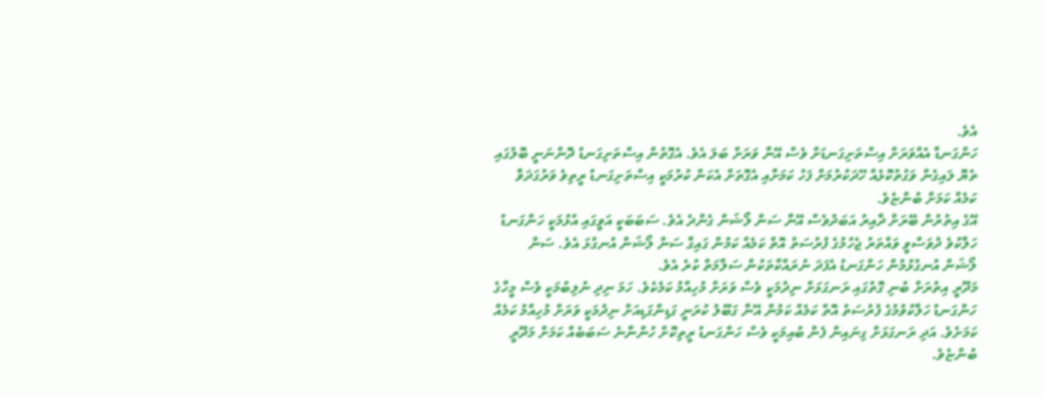އެވެ.
ހަންގަނޑާ އެއްވަރަށް އިސްތަށިގަނޑަށް ވެސް އޭނާ ވަރަށް ބަލަ އެވެ. އެގޮތުން އިސްތަށިގަނޑު ދޮންނަނީ ބޮލުގައި ތެޔޮ ލައިގެން ވަގުތުކޮޅެއް ހޭދަކުރުމަށް ފަހު ކަމަށާއި އެގޮތަށް އެކަން ކުރުމަކީ އިސްތަށިގަނޑު ރީތިވެ ވަރުގަދަވާ ކަމެއް ކަމަށް ބުންޏެވެ.
އޭގެ އިތުރުން ބޭރަށް ދާއިރު އަބަދުވެސް އޭނާ ސަން ލޯޝަން ގެންދެ އެވެ. ސަބަބަކީ އަވީގައި އުޅުމަކީ ހަންގަނޑު ހަލާކުވެ ދުވަސްވީ ވައްތަރު ޖެހުމުގެ ފުރުސަތު އޮތް ކަމެއް ކަމުން ގައިގާ ސަން ލޯޝަން އުނގުޅަ އެވެ. ސަން ލޯޝަން އުނގުޅުމުން ހަންގަނޑު އެފަދަ ނުރައްކާތަކުން ސަލާމަތް ކުރެ އެވެ.
މަދޫރީ އިތުރަށް ބުނި ގޮތުގައި ރަނގަޅަށް ނިދުމަކީ ވެސް ވަރަށް މުހިއްމު ކަމެކެވެ. ހަމަ ނިދި ނުލިބުމަކީ ވެސް މީހާގެ ހަންގަނޑު ހަލާކުވުމުގެ ފުރުސަތު އޮތް ކަމެއް ކަމުން އޭނާ ގަބޫލު ކުރަނީ ގަޑިންގަޑިއަށް ނިދުމަކީ ވަރަށް މުހިއްމު ކަމެއް ކަމަށެވެ. އަދި ރަނގަޅަށް ގިނައިން ފެން ބުއިމަކީ ވެސް ހަންގަނޑު ރީތިކޮށް ހުންނާނެ ސަބަބެއް ކަމަށް މަދޫރީ ބުންޏެވެ.